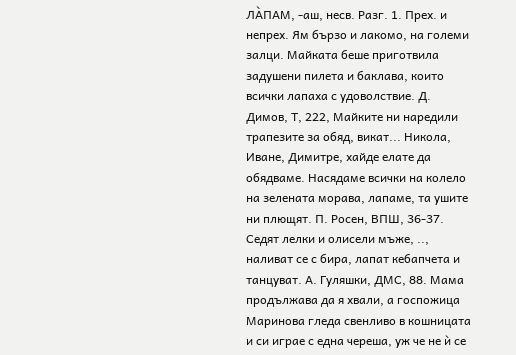ЛА̀ПАМ, -аш, несв. Разг. 1. Прех. и непрех. Ям бързо и лакомо, на големи залци. Майката беше приготвила задушени пилета и баклава, които всички лапаха с удоволствие. Д. Димов, Т, 222, Майките ни наредили трапезите за обяд, викат... Никола, Иване, Димитре, хайде елате да обядваме. Насядаме всички на колело на зелената морава, лапаме, та ушите ни плющят. П. Росен, ВПШ, 36-37. Седят лелки и олисели мъже, .., наливат се с бира, лапат кебапчета и танцуват. А. Гуляшки, ДМС, 88. Мама продължава да я хвали, а госпожица Маринова гледа свенливо в кошницата и си играе с една череша, уж че не ѝ се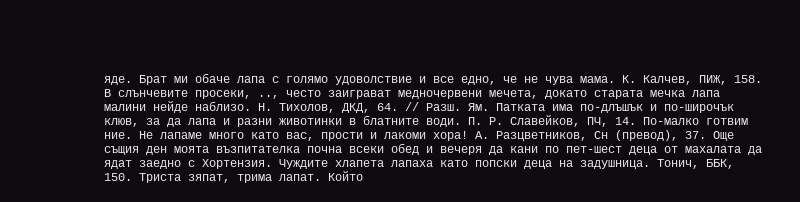яде. Брат ми обаче лапа с голямо удоволствие и все едно, че не чува мама. К. Калчев, ПИЖ, 158. В слънчевите просеки, .., често заиграват медночервени мечета, докато старата мечка лапа малини нейде наблизо. Н. Тихолов, ДКД, 64. // Разш. Ям. Патката има по-длъшък и по-широчък клюв, за да лапа и разни животинки в блатните води. П. Р. Славейков, ПЧ, 14. По-малко готвим ние. Не лапаме много като вас, прости и лакоми хора! А. Разцветников, Сн (превод), 37. Още същия ден моята възпитателка почна всеки обед и вечеря да кани по пет-шест деца от махалата да ядат заедно с Хортензия. Чуждите хлапета лапаха като попски деца на задушница. Тонич, ББК, 150. Триста зяпат, трима лапат. Който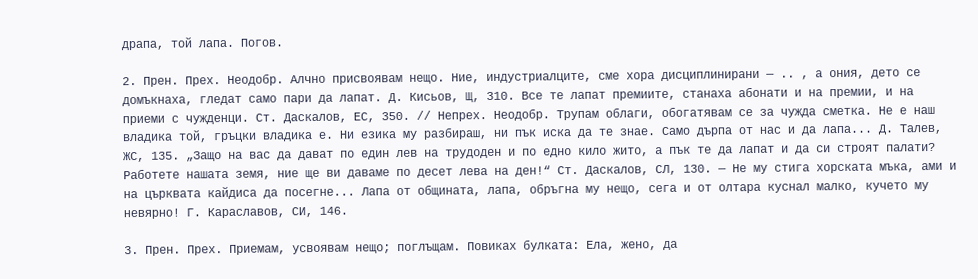драпа, той лапа. Погов.

2. Прен. Прех. Неодобр. Алчно присвоявам нещо. Ние, индустриалците, сме хора дисциплинирани — .. , а ония, дето се домъкнаха, гледат само пари да лапат. Д. Кисьов, Щ, 310. Все те лапат премиите, станаха абонати и на премии, и на приеми с чужденци. Ст. Даскалов, ЕС, 350. // Непрех. Неодобр. Трупам облаги, обогатявам се за чужда сметка. Не е наш владика той, гръцки владика е. Ни езика му разбираш, ни пък иска да те знае. Само дърпа от нас и да лапа... Д. Талев, ЖС, 135. „Защо на вас да дават по един лев на трудоден и по едно кило жито, а пък те да лапат и да си строят палати? Работете нашата земя, ние ще ви даваме по десет лева на ден!“ Ст. Даскалов, СЛ, 130. — Не му стига хорската мъка, ами и на църквата кайдиса да посегне... Лапа от общината, лапа, обръгна му нещо, сега и от олтара куснал малко, кучето му невярно! Г. Караславов, СИ, 146.

3. Прен. Прех. Приемам, усвоявам нещо; поглъщам. Повиках булката: Ела, жено, да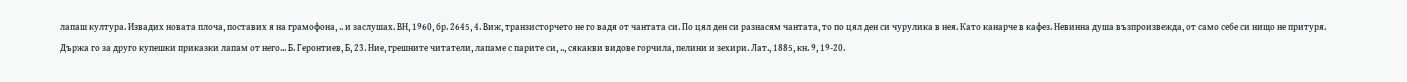лапаш култура. Извадих новата плоча, поставих я на грамофона, .. и заслушах. ВН, 1960, бр. 2645, 4. Виж, транзисторчето не го вадя от чантата си. По цял ден си разнасям чантата, то по цял ден си чурулика в нея. Като канарче в кафез. Невинна душа възпроизвежда, от само себе си нищо не притуря. Държа го за друго купешки приказки лапам от него... Б. Геронтиев, Б, 23. Ние, грешните читатели, лапаме с парите си, .., сякакви видове горчила, пелини и зехири. Лат., 1885, кн. 9, 19-20.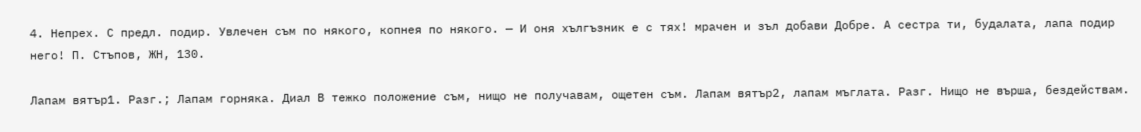4. Непрех. С предл. подир. Увлечен съм по някого, копнея по някого. — И оня хългъзник е с тях! мрачен и зъл добави Добре. А сестра ти, будалата, лапа подир него! П. Стъпов, ЖН, 130.

Лапам вятър1. Разг.; Лапам горняка. Диал В тежко положение съм, нищо не получавам, ощетен съм. Лапам вятър2, лапам мъглата. Разг. Нищо не върша, бездействам.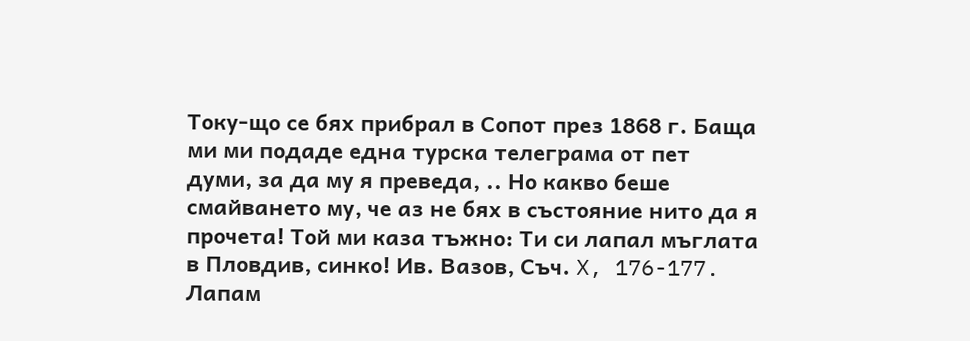Току-що се бях прибрал в Сопот през 1868 г. Баща ми ми подаде една турска телеграма от пет думи, за да му я преведа, .. Но какво беше смайването му, че аз не бях в състояние нито да я прочета! Той ми каза тъжно: Ти си лапал мъглата в Пловдив, синко! Ив. Вазов, Съч. X, 176-177. Лапам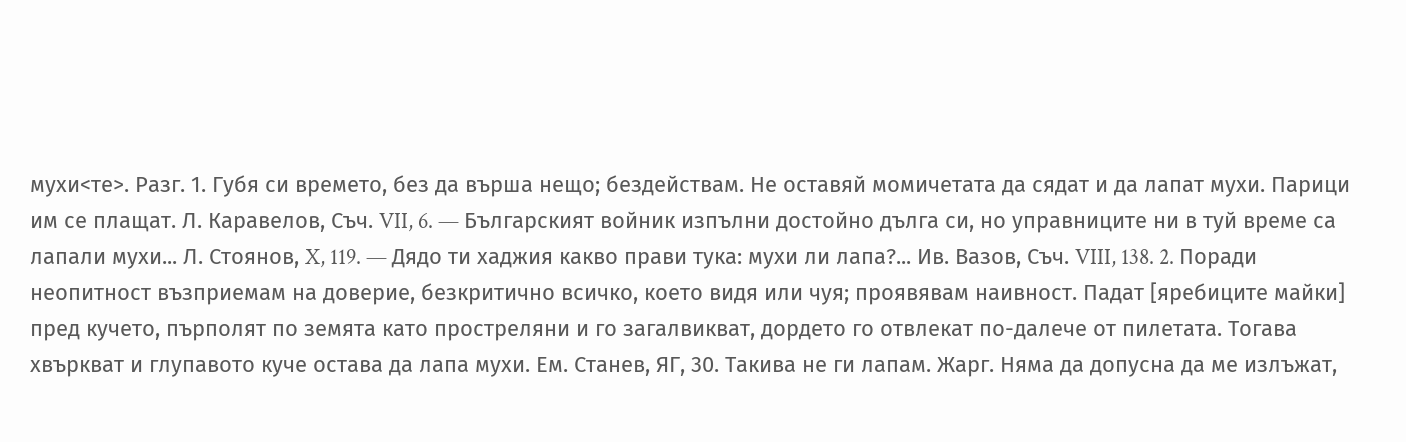мухи<те>. Разг. 1. Губя си времето, без да върша нещо; бездействам. Не оставяй момичетата да сядат и да лапат мухи. Парици им се плащат. Л. Каравелов, Съч. VII, 6. — Българският войник изпълни достойно дълга си, но управниците ни в туй време са лапали мухи... Л. Стоянов, X, 119. — Дядо ти хаджия какво прави тука: мухи ли лапа?... Ив. Вазов, Съч. VIII, 138. 2. Поради неопитност възприемам на доверие, безкритично всичко, което видя или чуя; проявявам наивност. Падат [яребиците майки] пред кучето, пърполят по земята като простреляни и го загалвикват, дордето го отвлекат по-далече от пилетата. Тогава хвъркват и глупавото куче остава да лапа мухи. Ем. Станев, ЯГ, 30. Такива не ги лапам. Жарг. Няма да допусна да ме излъжат,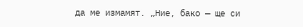да ме измамят. „Ние, бако — ще си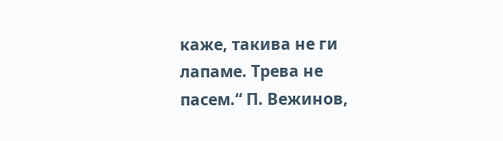каже, такива не ги лапаме. Трева не пасем.“ П. Вежинов,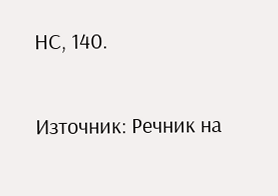НС, 140.


Източник: Речник на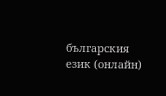българския език (онлайн)